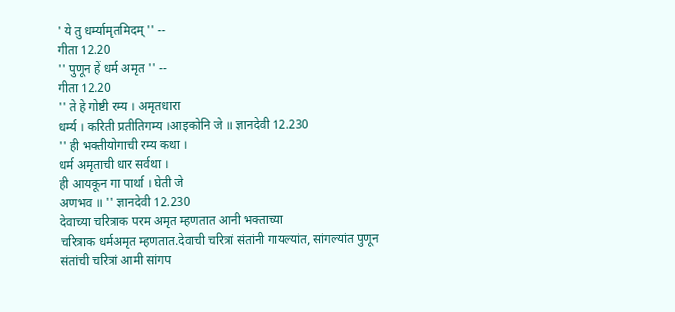' ये तु धर्म्यामृतमिदम् '' --
गीता 12.20
'' पुणून हें धर्म अमृत '' --
गीता 12.20
'' ते हे गोष्टी रम्य । अमृतधारा
धर्म्य । करिती प्रतीतिगम्य ।आइकोनि जे ॥ ज्ञानदेवी 12.230
'' ही भक्तीयोगाची रम्य कथा ।
धर्म अमृताची धार सर्वथा ।
ही आयकून गा पार्था । घेती जे
अणभव ॥ '' ज्ञानदेवी 12.230
देवाच्या चरित्राक परम अमृत म्हणतात आनी भक्ताच्या
चरित्राक धर्मअमृत म्हणतात.देवाची चरित्रां संतांनी गायल्यांत, सांगल्यांत पुणून
संतांची चरित्रां आमी सांगप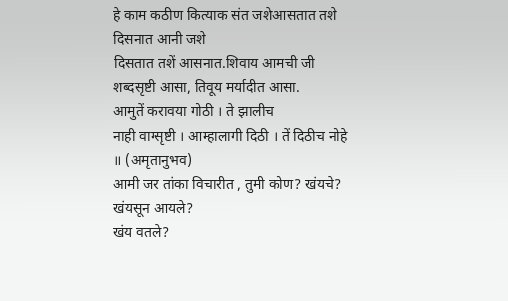हे काम कठीण कित्याक संत जशेआसतात तशे दिसनात आनी जशे
दिसतात तशें आसनात.शिवाय आमची जी शब्दसृष्टी आसा, तिवूय मर्यादीत आसा.
आमुतें करावया गोठी । ते झालीच
नाही वाग्सृष्टी । आम्हालागी दिठी । तें दिठीच नोहे ॥ (अमृतानुभव)
आमी जर तांका विचारीत , तुमी कोण? खंयचे? खंयसून आयले?
खंय वतले?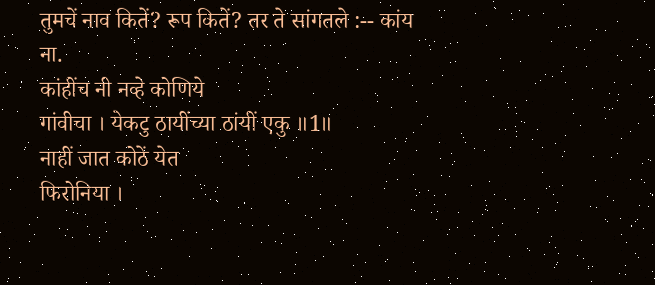तुमचें नाव कितें? रूप कितें? तर ते सांगतले :-- कांय ना.
कांहींच नी नव्हे कोणिये
गांवीचा । येकटु ठायींच्या ठांयीं एकु ॥1॥
नाहीं जात कोठें येत
फिरोनिया ।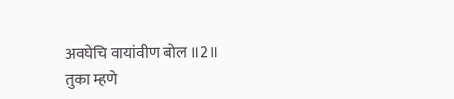अवघेचि वायांवीण बोल ॥2॥
तुका म्हणे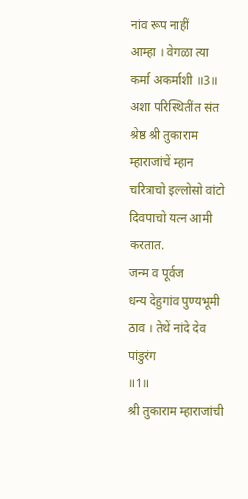नांव रूप नाहीं
आम्हा । वेगळा त्या कर्मा अकर्माशी ॥3॥
अशा परिस्थितींत संत श्रेष्ठ श्री तुकाराम म्हाराजांचें म्हान
चरित्राचो इल्लोसो वांटो दिवपाचो यत्न आमी करतात.
जन्म व पूर्वज
धन्य देहुगांव पुण्यभूमी ठाव । तेथें नांदे देव पांडुरंग
॥1॥
श्री तुकाराम म्हाराजांची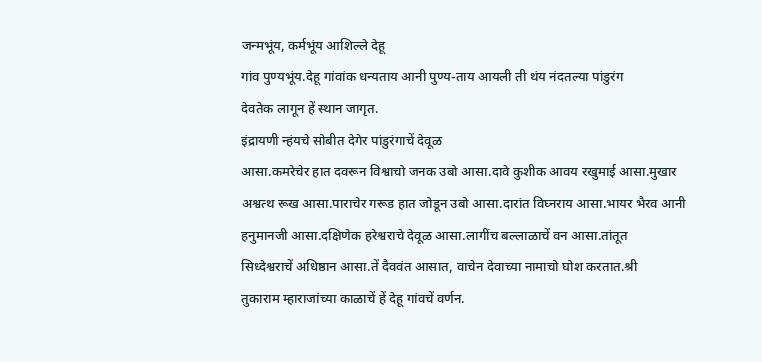जन्मभूंय, कर्मभूंय आशिल्ले देहू
गांव पुण्यभूंय.देहू गांवांक धन्यताय आनी पुण्य-ताय आयली ती थंय नंदतल्या पांडुरंग
देवतेक लागून हें स्थान जागृत.
इंद्रायणी न्हंयचे सोबीत देगेर पांडुरंगाचें देवूळ
आसा.कमरेचेर हात दवरून विश्वाचो जनक उबो आसा.दावे कुशीक आवय रखुमाई आसा.मुखार
अश्वत्थ रूख आसा.पाराचेर गरूड हात जोडून उबो आसा.दारांत विघ्नराय आसा.भायर भैरव आनी
हनुमानजी आसा.दक्षिणेक हरेश्वराचे देवूळ आसा.लागींच बल्लाळाचें वन आसा.तांतूत
सिध्देश्वराचें अधिष्ठान आसा.तें दैववंत आसात, वाचेन देवाच्या नामाचो घोश करतात.श्री
तुकाराम म्हाराजांच्या काळाचें हें देहू गांवचें वर्णन.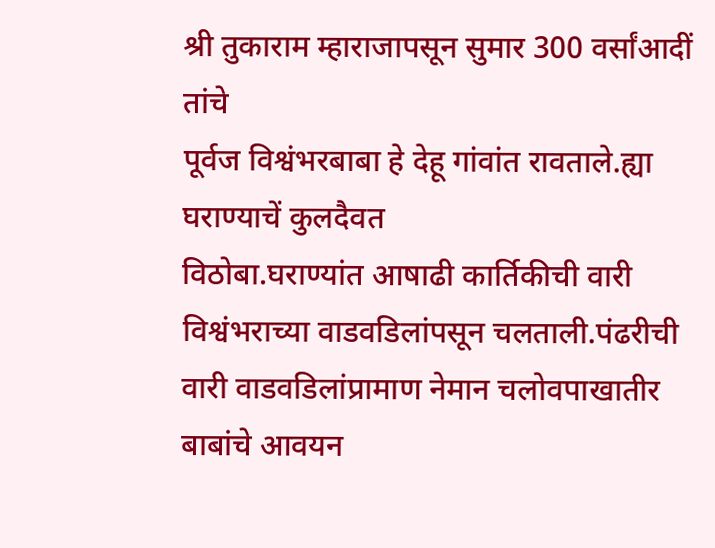श्री तुकाराम म्हाराजापसून सुमार 300 वर्सांआदीं तांचे
पूर्वज विश्वंभरबाबा हे देहू गांवांत रावताले.ह्या घराण्याचें कुलदैवत
विठोबा.घराण्यांत आषाढी कार्तिकीची वारी विश्वंभराच्या वाडवडिलांपसून चलताली.पंढरीची
वारी वाडवडिलांप्रामाण नेमान चलोवपाखातीर बाबांचे आवयन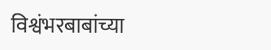विश्वंभरबाबांच्या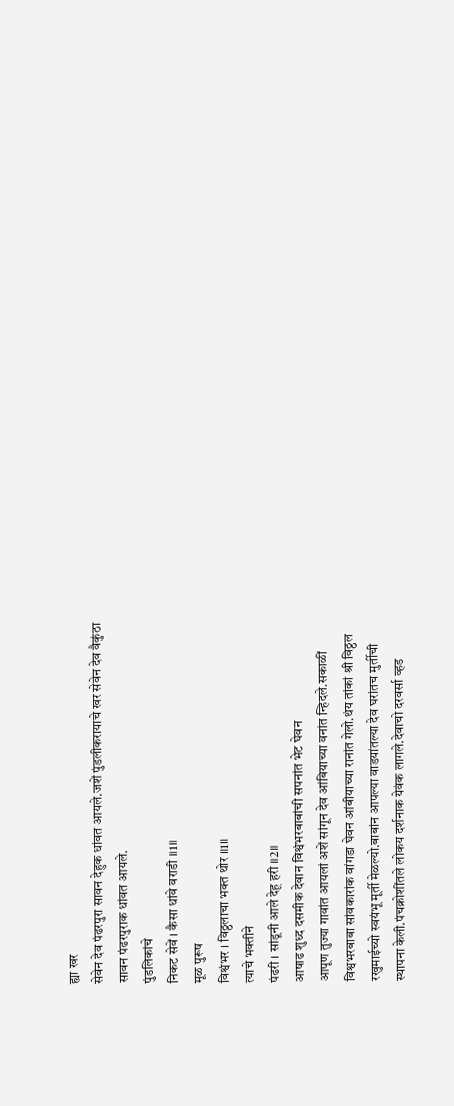ह्या खर
सेवेन देव पंढरपुरा सावन देहुक धांवत आयले.जशें पुंडलीकरायाचे खर सेवेन देव वैकुंठा
सावन पंढरपुराक धांवत आयले.
पुंडलिकांचे
निकट सेवें । कैसा धांवे वराडी ॥1॥
मूळ पुरूष
विश्वंभर । विठ्ठलाचा भक्त थोर ॥1॥
त्याचे भक्तीने
पंढरी । सांडूनी आले देहू हरी ॥2॥
आषाढ शुध्द दसमीक देवान विश्वंभरबाबांची सपनांत भेट घेवन
आपूण तुज्या गावांत आयलां अशें सांगून देव आंबियाच्या वनांत न्हिदले.सकाळीं
विश्वभरबाबा सांवकारांक वांगडा घेवन आंबीयाच्या रानांत गेलो.थंय तांकां श्री विठ्ठल
रखुमाईच्यो स्वयंभू मूर्ती मेळल्यो.बाबांन आपल्या वाडयांतल्या देव घरांतच मुर्तीची
स्थापना केली.पंचक्रोशींतले लोकय दर्शनाक येवंक लागले.देवाचो दरवर्सा व्हड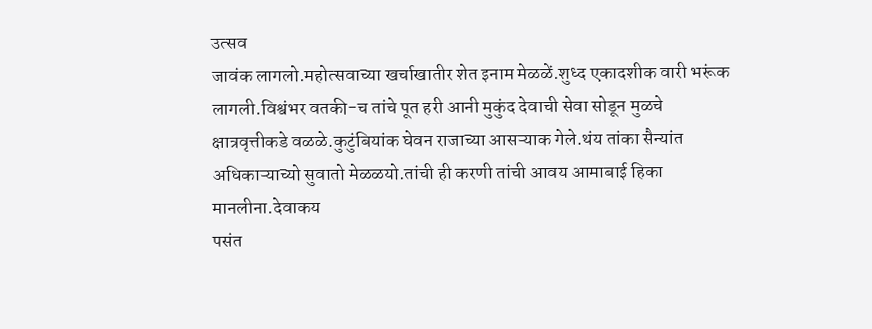उत्सव
जावंक लागलो.महोत्सवाच्या खर्चाखातीर शेत इनाम मेळळें.शुध्द एकादशीक वारी भरूंक
लागली.विश्वंभर वतकी-च तांचे पूत हरी आनी मुकुंद देवाची सेवा सोडून मुळचे
क्षात्रवृत्तीकडे वळळे.कुटुंबियांक घेवन राजाच्या आसऱ्याक गेले.थंय तांका सैन्यांत
अधिकाऱ्याच्यो सुवातो मेळळयो.तांची ही करणी तांची आवय आमाबाई हिका मानलीना.देवाकय
पसंत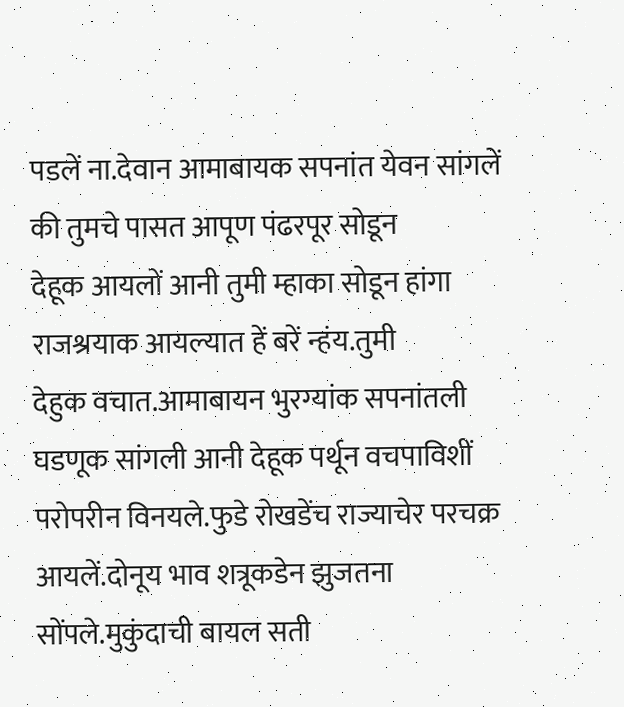पडलें ना.देवान आमाबायक सपनांत येवन सांगलें की तुमचे पासत आपूण पंढरपूर सोडून
देहूक आयलों आनी तुमी म्हाका सोडून हांगा राजश्रयाक आयल्यात हें बरें न्हंय.तुमी
देहुक वचात.आमाबायन भुरग्यांक सपनांतली घडणूक सांगली आनी देहूक पर्थून वचपाविशीं
परोपरीन विनयले.फुडे रोखडेंच राज्याचेर परचक्र आयलें.दोनूय भाव शत्रूकडेन झुजतना
सोंपले.मुकुंदाची बायल सती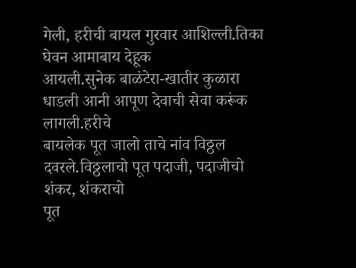गेली, हरीची बायल गुरवार आशिल्ली.तिका घेवन आमाबाय देहूक
आयली.सुनेक बाळंटेरा-खातीर कुळारा धाडली आनी आपूण देवाची सेवा करूंक लागली.हरीचे
बायलेक पूत जालो ताचे नांव विठ्ठल दवरले.विठ्ठलाचो पूत पदाजी, पदाजीचो शंकर, शंकराचो
पूत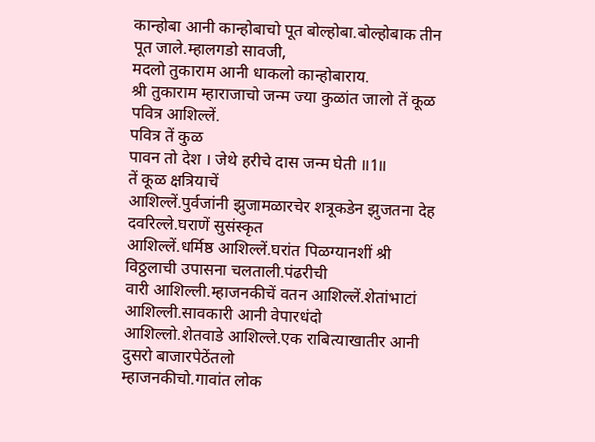कान्होबा आनी कान्होबाचो पूत बोल्होबा.बोल्होबाक तीन पूत जाले.म्हालगडो सावजी,
मदलो तुकाराम आनी धाकलो कान्होबाराय.
श्री तुकाराम म्हाराजाचो जन्म ज्या कुळांत जालो तें कूळ पवित्र आशिल्लें.
पवित्र तें कुळ
पावन तो देश । जेथे हरीचे दास जन्म घेती ॥1॥
तें कूळ क्षत्रियाचें
आशिल्लें.पुर्वजांनी झुजामळारचेर शत्रूकडेन झुजतना देह दवरिल्ले.घराणें सुसंस्कृत
आशिल्लें.धर्मिष्ठ आशिल्लें.घरांत पिळग्यानशीं श्री विठ्ठलाची उपासना चलताली.पंढरीची
वारी आशिल्ली.म्हाजनकीचें वतन आशिल्लें.शेतांभाटां आशिल्ली.सावकारी आनी वेपारधंदो
आशिल्लो.शेतवाडे आशिल्ले.एक राबित्याखातीर आनी दुसरो बाजारपेठेंतलो
म्हाजनकीचो.गावांत लोक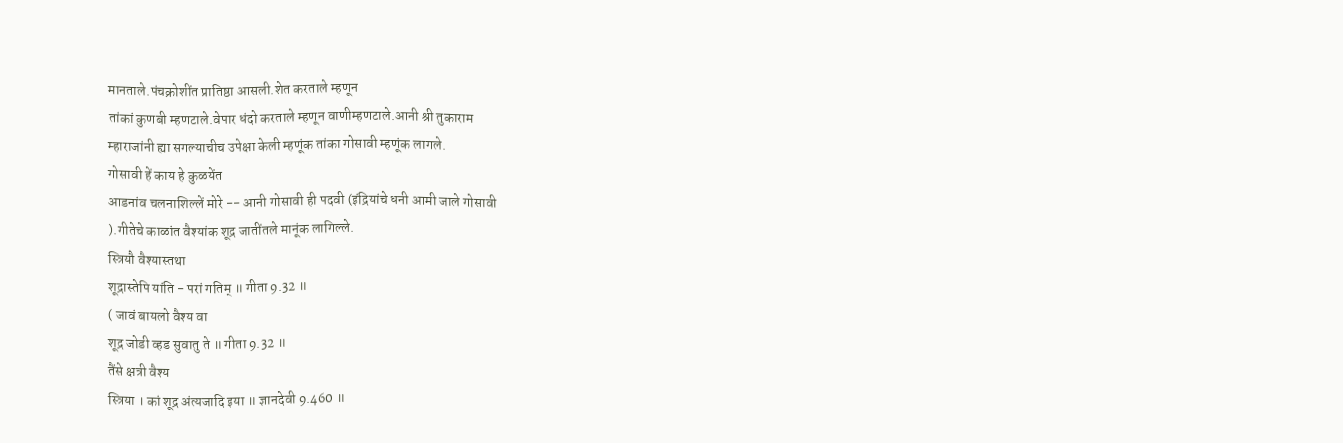मानताले.पंचक्रोशींत प्रातिष्ठा आसली.शेत करताले म्हणून
तांकां कुणबी म्हणटाले.वेपार धंदो करताले म्हणून वाणीम्हणटाले.आनी श्री तुकाराम
म्हाराजांनी ह्या सगल्याचीच उपेक्षा केली म्हणूंक तांका गोसावी म्हणूंक लागले.
गोसावी हें काय हे कुळयेंत
आडनांव चलनाशिल्लें मोरे -- आनी गोसावी ही पदवी (इंद्रियांचे धनी आमी जाले गोसावी
).गीतेचे काळांत वैश्यांक शूद्र जातींतले मानूंक लागिल्ले.
स्त्रियौ वैश्यास्तथा
शूद्रास्तेपि यांति - परां गतिम् ॥ गीता 9.32 ॥
( जावं बायलो वैश्य वा
शूद्र जोडी व्हड सुवातु ते ॥ गीता 9.32 ॥
तैंसे क्षत्री वैश्य
स्त्रिया । कां शूद्र अंत्यजादि इया ॥ ज्ञानदेवी 9.460 ॥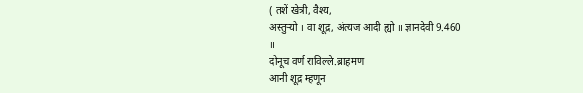( तशें खेत्री, वैश्य,
अस्तुऱ्यो । वा शूद्र, अंत्यज आदी ह्यो ॥ ज्ञानदेवी 9.460
॥
दोनूच वर्ण राविल्ले.ब्राहमण
आनी शूद्र म्हणून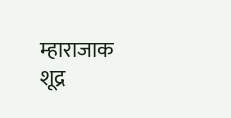म्हाराजाक शूद्र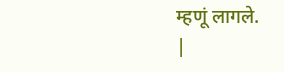म्हणूं लागले.
|